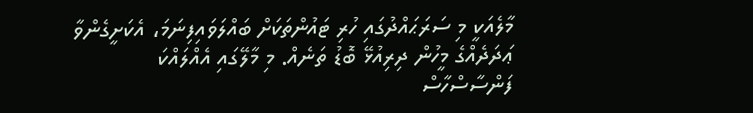މާލެއަކީ މި ސަރަޙައްދުގައި ހުރި ޓައުންތަކަށް ބައްލަވައިފިނަމަ، އެކަށީގެންވާ ޢަދަދެއްގެ މީހުން ދިރިއުޅޭ ބޮޑު ތަނެއް. މި މާލޭގައި އެއްލައްކަ ފަންސާސްހާސް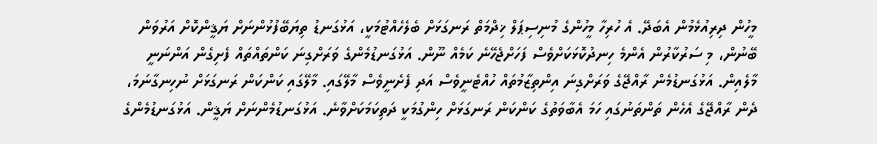މީހުން ދިރިއުޅެމުން އެބަދޭ. އެ ހުރިހާ މީހުންގެ މުނިސިޕަލް ޚިދްމަތް ރަނގަޅަށް ބެލެހެއްޓުމަކީ، އަޅުގަނޑު ތިޔަބޭފުޅުންނަށް ޔަޤީންކޮށް އަރުވަން ބޭނުން، މި ސަރުކާރުން އެންމެ ހިނދުކޮޅަކަށްވެސް ފަހަށްޖެހޭނެ ކަމެއް ނޫން. އަޅުގަނޑުމެންގެ ވަރަށްގިނަ ކަންތައްތައް ފެށިގެން އަންނަނީ މާލެއިން. އަޅުގަނޑުމެން ރާއްޖޭގެ ވަރަށްގިނަ އިންތިޒާމުތައް ހުއްޓެނީވެސް އަދި ފެށެނީވެސް މާލޭގައި. މާލޭގައި ކަންކަން ރަނގަޅަށް ނުހިނގާނަމަ، ދެން ރާއްޖޭގެ އެހެން ތަންތަނުގައި ހަމަ އެބާވަތުގެ ކަންކަން ރަނގަޅަށް ހިންގުމަކީ ދަތިކަމަކަށްވާނެ. އަޅުގަނޑުމެންނަށް ޔަޤީން. އަޅުގަނޑުމެންގެ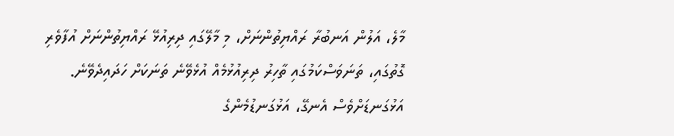މާލެ، އަލުން އަނބުރާ ރައްޔިތުންނަށް، މި މާލޭގައި ދިރިއުޅޭ ރައްޔިތުންނަށް އުފާވެރި ގޮތުގައި، ތަނަވަސްކަމުގައި ތާހިރު ދިރިއުޅުމެއް އުޅެވޭނެ ތަނަކަށް ހަދައިދެވޭނެ.
އަޅުގަނޑަށްވެސް އެނގޭ، އަޅުގަނޑުމެންގެ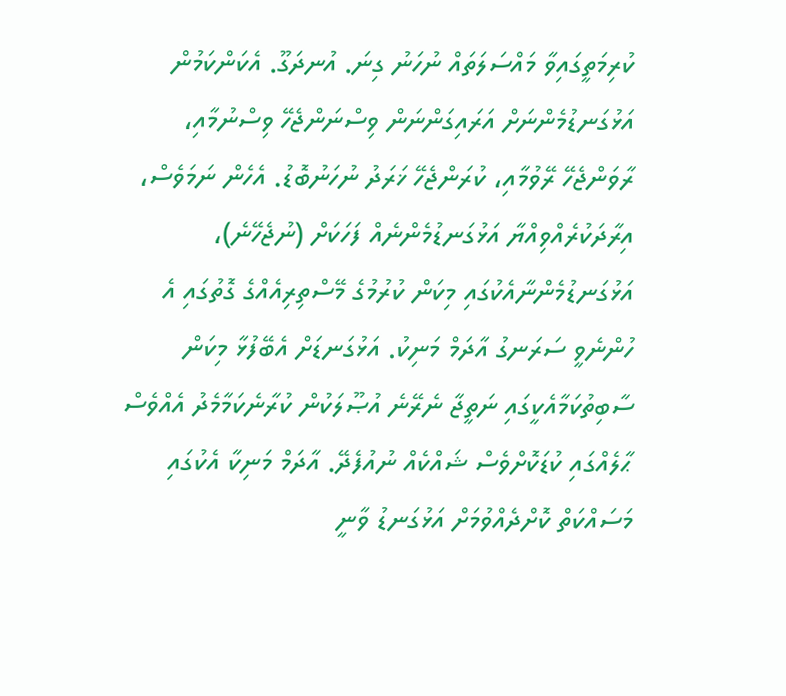ކުރިމަތީގައިވާ މައްސަލަތައް ނުހަނު ގިނަ. އުނދަގޫ. އެކަންކަމުން އަޅުގަނޑުމެންނަށް އަރައިގަންނަން ވިސްނަންޖެހޭ ވިސްނުމާއި، ރާވަންޖެހޭ ރޭވުމާއި، ކުރަންޖެހޭ ޚަރަދު ނުހަނުބޮޑު. އެހެން ނަމަވެސް، އިރާދަކުރެއްވިއްޔާ އަޅުގަނޑުމެންނެއް ފަހަކަށް (ނުޖެހޭނެ)، އަޅުގަނޑުމެންނާއެކުގައި މިކަން ކުރުމުގެ މޭސްތިރިއެއްގެ ގޮތުގައި އެ ހުންނެވީ ސަރަނގު އާދަމް މަނިކު. އަޅުގަނޑަށް އެބޭފުޅާ މިކަން ސާބިތުކަމާއެކީގައި ނަތީޖާ ނެރޭނެ އުޞޫލަކުން ކުރާނެކަމާމެދު އެއްވެސް ޙާލެއްގައި ކުޑަކޮށްވެސް ޝައްކެއް ނުއުފެދޭ. އާދަމް މަނިކާ އެކުގައި މަސައްކަތް ކޮށްދެއްވުމަށް އަޅުގަނޑު ވާނީ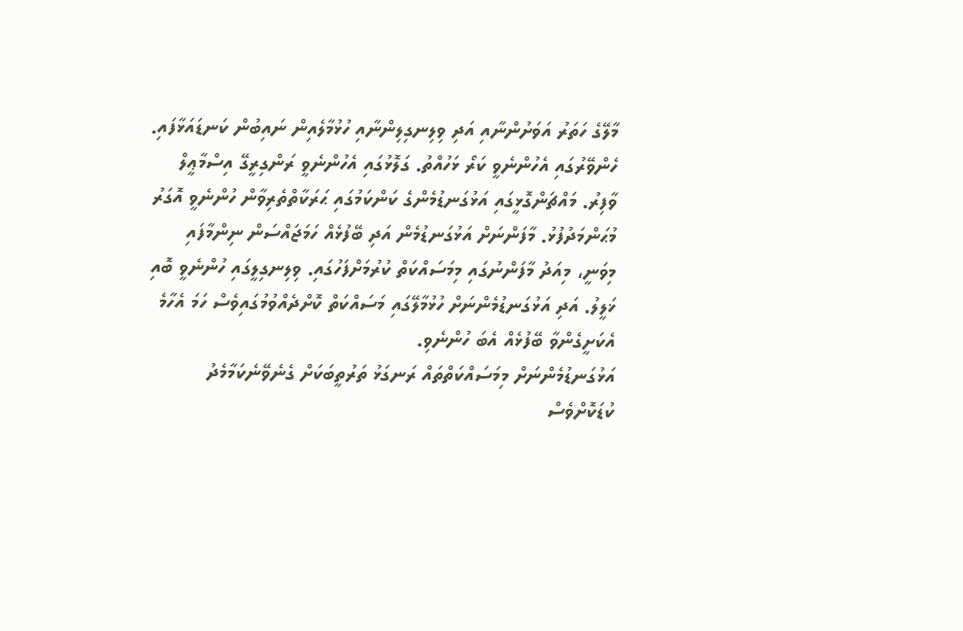މާލޭގެ ހަތަރު އަވަށުންނާއި އަދި ވިލިނގިލިންނާއި ހުޅުމާލެއިން ނައިބުން ކަނޑައަޅާފައި. ހެންވޭރުގައި އެހުންނެވީ ކަރޯ ޅަހުއްތު. ގަލޮޅުގައި އެހުންނެވީ ރަންގިރީގޭ އިސްމާޢީލް ވާފިރު. މައްޗަންގޮޅީގައި އަޅުގަނޑުމެންގެ ކަންކަމުގައި ޙަރަކާތްތެރިވާން ހުންނެވީ އޮގަރު މުޙަންމަދުފުޅު. މާފަންނަށް އަޅުގަނޑުމެން އަދި ބޭފުޅެއް ހަމަޖައްސަން ނިންމާފައި މިވަނީ، މިއަދު މާފަންނުގައި މިމަސައްކަތް ކުރުމަށްފަހުގައި. ވިލިނގިލީގައި ހުންނެވީ ބޮއި ޚަލީލު. އަދި އަޅުގަނޑުމެންނަށް ހުޅުމާލޭގައި މަސައްކަތް ކޮށްދެއްވުމުގައިވެސް ހަމަ އެހާމެ އެކަށީގެންވާ ބޭފުޅެއް އެބަ ހުންނެވި.
އަޅުގަނޑުމެންނަށް މިމަސައްކަތްތައް ރަނގަޅު ތަރުތީބަކަށް ގެނެވޭނެކަމާމެދު ކުޑަކޮށްވެސް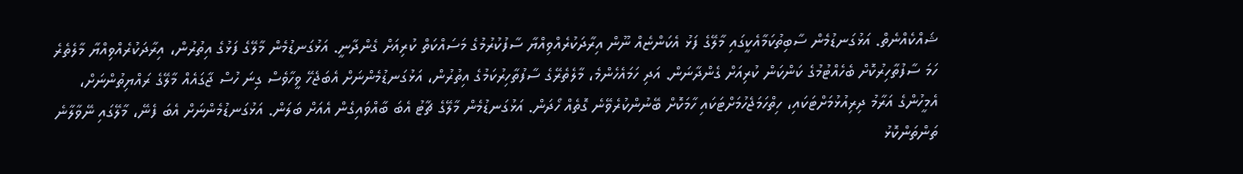ޝައްކެއްނެތް. އަޅުގަނޑުމެން ސާބިތުކަމާއެކީގައި މާލޭގެ ފަޅު އެކަންޏެއް ނޫން އިރާދަކުރެއްވިއްޔާ ސާފުކުރުމުގެ މަސައްކަތް ކުރިއަށް ގެންދާނީ. އަޅުގަނޑުމެން މާލޭގެ ފަޅުގެ އިތުރުން، އިރާދަކުރެއްވިއްޔާ މާލެތެރެ ހަމަ ސާފުތާހިރުކޮށް ބެހެއްޓުމުގެ ކަންކަން ކުރިއަށް ގެންދާނަން. އަދި ހަމައެހެންމެ، މާލެތެރޭގެ ސާފުތާހިރުކަމުގެ އިތުރުން، އަޅުގަނޑުމެންނަށް އެބަޖެހޭ ވީހާވެސް ގިނަ ހުސް ޖާގައެއް މާލޭގެ ރައްޔިތުންނަށް، އެމީހުންގެ އަރާމު ދިރިއުޅުމަށްޓަކައި، ހިތްހަމަޖެހުމަށްޓަކައި ހާމަކޮށް ބޭނުންކުރެވޭނެ ގޮތެއް ހޯދަން. އަޅުގަނޑުމެން މާލޭގެ ޗާޓު އެބަ ބާއްވައިގެން އެއަށް ބަލަން. އަޅުގަނޑުމެންނަށް އެބަ ފެނޭ، މާލޭގައި ނޭވާލާނެ ތަންތަންކޮޅު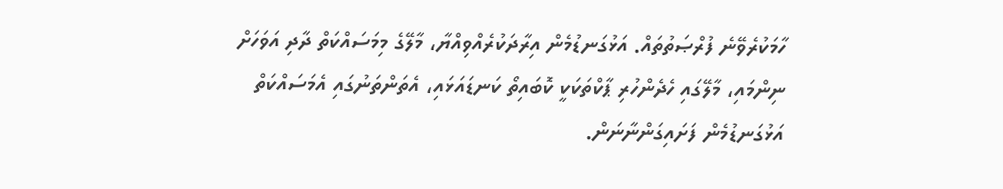ހާމަކުރެވޭނެ ފުރްޞަތުތައް. އަޅުގަނޑުމެން އިރާދަކުރެއްވިއްޔާ، މާލޭގެ މިމަސައްކަތް ދާދި އަވަހަށް ނިންމައި، މާލޭގައި ހެދެންހުރި ޕާކްތަކަކީ ކޮބައިތޯ ކަނޑައަޅައި، އެތަންތަނުގައި އެމަސައްކަތް އަޅުގަނޑުމެން ފަށައިގަންނާނަން.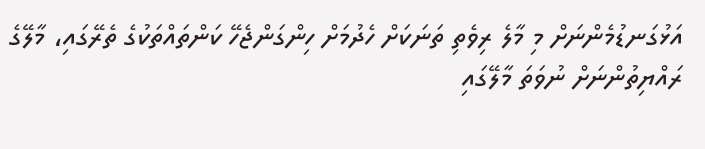އަޅުގަނޑުމެންނަށް މި މާލެ ރިވެތި ތަނަކަށް ހެދުމަށް ހިންގަންޖެހޭ ކަންތައްތަކުގެ ތެރޭގައި، މާލޭގެ ރައްޔިތުންނަށް ނުވަތަ މާލޭގައި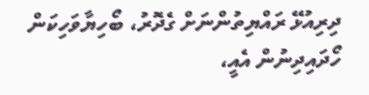ދިރިއުޅޭ ރައްޔިތުންނަށް ގެދޮރު، ބޯހިޔާވަހިކަން ހޯދައިދިނުން އެއީ،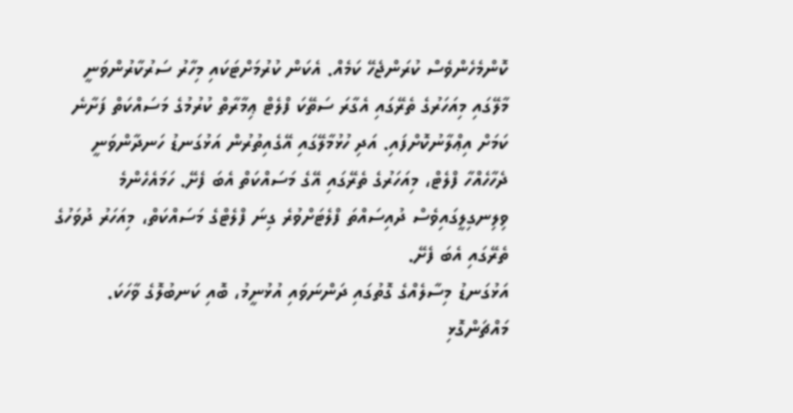ކޮންމެހެންވެސް ކުރަންޖެހޭ ކަމެއް. އެކަން ކުރުމަށްޓަކައި މިހާރު ސަރުކާރުންވަނީ މާލޭގައި މިއަހަރުގެ ތެރޭގައި އެގާރަ ސަތޭކަ ފްލެޓް ޢިމާރާތް ކުރުމުގެ މަސައްކަތް ފަށާނެ ކަމަށް އިޢްލާނުކޮށްފައި. އަދި ހުޅުމާލޭގައި އޭގެއިތުރުން އަޅުގަނޑު ހަނދާންވަނީ ދެހާހެއްހާ ފްލެޓް، މިއަހަރުގެ ތެރޭގައި އޭގެ މަސައްކަތް އެބަ ފެށޭ. ހަމައެހެންމެ ވިލިނގިލީގައިވެސް ދުއިސައްތަ ފްލެޓަށްވުރެ ގިނަ ފްލެޓްގެ މަސައްކަތް، މިއަހަރު ދުވަހުގެ ތެރޭގައި އެބަ ފެށޭ.
އަޅުގަނޑު މިސާލެއްގެ ގޮތުގައި ދަންނަވައި އުޅުނީމު، ބޮއި ކަނބުލޮގެ ވާހަކަ. މައްޗަންގޮޅި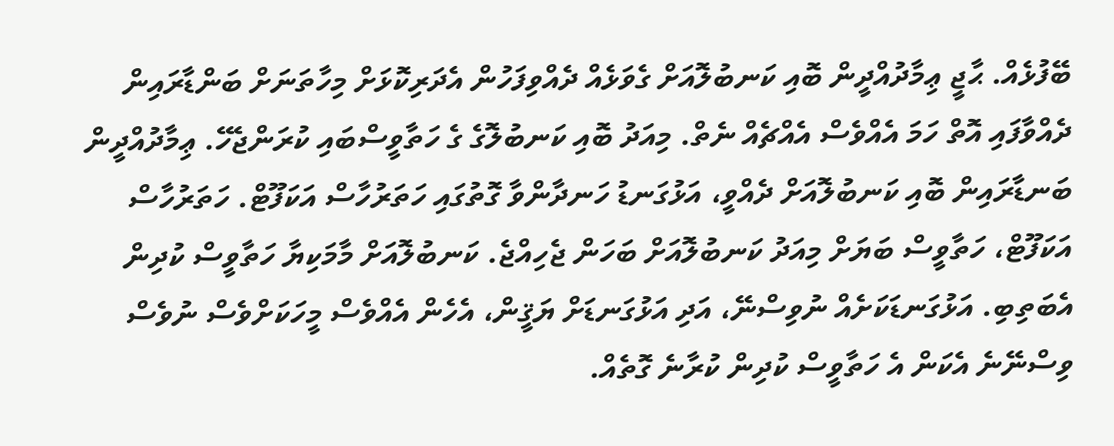ބޭފުޅެއް. ޙާޖީ ޢިމާދުއްދީން ބޮއި ކަނބުލޮއަށް ގެވަޅެއް ދެއްވިފަހުން އެދަރިކޮޅަށް މިހާތަނަށް ބަންޑާރައިން ދެއްވާފައި އޮތް ހަމަ އެއްވެސް އެއްޗެއް ނެތް. މިއަދު ބޮއި ކަނބުލޮގެ ގެ ހަތާވީސްބައި ކުރަންޖެހޭ. ޢިމާދުއްދީން ބަނޑާރައިން ބޮއި ކަނބުލޮއަށް ދެއްވީ، އަޅުގަނޑު ހަނދާންވާ ގޮތުގައި ހަތަރުހާސް އަކަފޫޓް. ހަތަރުހާސް އަކަފޫޓް، ހަތާވީސް ބަޔަށް މިއަދު ކަނބުލޮއަށް ބަހަން ޖެހިއްޖެ. ކަނބުލޮއަށް މާމަކިޔާ ހަތާވީސް ކުދިން އެބަތިބި. އަޅުގަނޑަކަށެއް ނުވިސްނޭ، އަދި އަޅުގަނޑަށް ޔަޤީން، އެހެން އެއްވެސް މީހަކަށްވެސް ނުވެސް ވިސްނޭނެ އެކަން އެ ހަތާވީސް ކުދިން ކުރާނެ ގޮތެއް.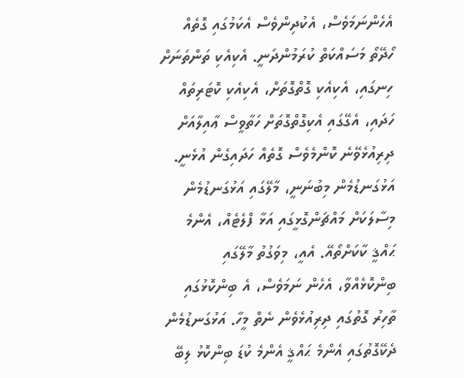އެހެންނަމަވެސް، އެކުދިންވެސް އެކަމުގައި ގޮތެއް ހޯދޭތޯ މަސައްކަތް ކުރަމުންދަނީ. އެކިއެކި ތަންތަނަށް ހިނގައި، އެކިއެކި ގޮތްގޮތަށް، އެކިއެކި ކޮޓަރިތައް ހަދައި، އެގޭގައި އެކިގޮތްގޮތަށް ހަތާވީސް ޢާއިލާއަށް ދިރިއުޅެވޭނެ ކޮންމެވެސް ގޮތެއް ހަދައިގެން އުޅެނީ.
އަޅުގަނޑުމެން މިބުނަނީ، މާލޭގައި އަޅުގަނޑުމެން މިސާލަކަށް މައްޗަންގޮޅީގައި އަޅާ ފްލެޓެއް، އެންމެ ޙައްޤީ ކާކަށްތޯއޭ. އެއީ، މިވަގުތު މާލޭގައި ބިންކޮޅެއްވާ، އެހެން ނަމަވެސް، އެ ބިންކޮޅުގައި ތާހިރު ގޮތުގައި ދިރިއުޅެވެން ނެތް މީހާ. އަޅުގަނޑުމެން ދެކޭގޮތުގައި އެންމެ ޙައްޤީ އެންމެ ކުޑަ ބިންކޮޅު ލިބޭ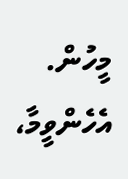މީހުން. އެހެންވީމާ،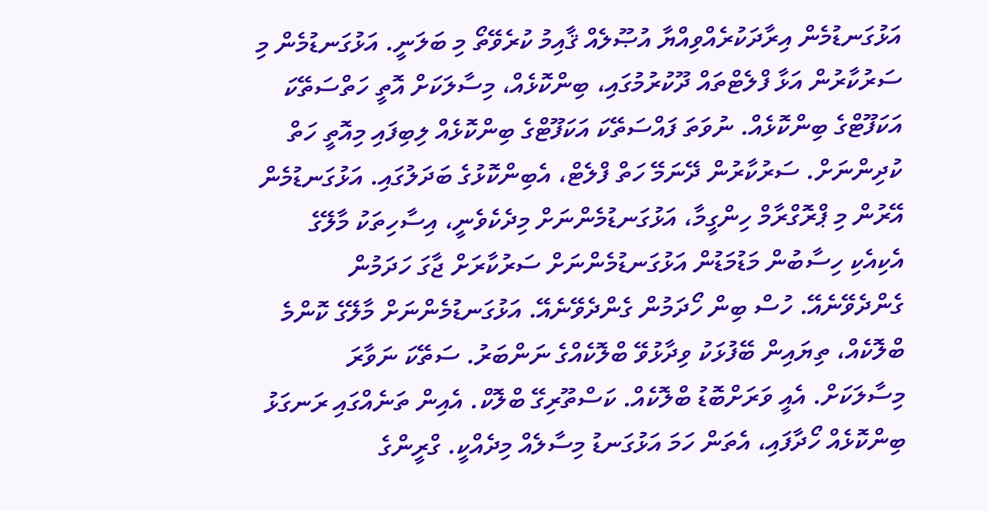އަޅުގަނޑުމެން އިރާދަކުރެއްވިއްޔާ އުޞޫލެއް ޤާއިމު ކުރެވޭތޯ މި ބަލަނީ. އަޅުގަނޑުމެން މި ސަރުކާރުން އަޅާ ފްލެޓްތައް ދޫކުރުމުގައި، ބިންކޮޅެއް، މިސާލަކަށް އޮތީ ހަތްސަތޭކަ އަކަފޫޓްގެ ބިންކޮޅެއް. ނުވަތަ ފައްސަތޭކަ އަކަފޫޓްގެ ބިންކޮޅެއް ލިބިފައި މިއޮތީ ހަތް ކުދިންނަށް. ސަރުކާރުން ދޭނަމޭ ހަތް ފްލެޓް، އެބިންކޮޅުގެ ބަދަލުގައި. އަޅުގަނޑުމެން އޭރުން މި ޕްރޮގްރާމް ހިންގީމާ، އަޅުގަނޑުމެންނަށް މިދެކެވެނީ، އިސާހިތަކު މާލޭގެ އެކިއެކި ހިސާބުން މަޑުމަޑުން އަޅުގަނޑުމެންނަށް ސަރުކާރަށް ޖާގަ ހަދަމުން ގެންދެވޭނެއޭ. ހުސް ބިން ހޯދަމުން ގެންދެވޭނެއޭ. އަޅުގަނޑުމެންނަށް މާލޭގެ ކޮންމެ ބްލޮކެއް، ތިޔައިން ބޭފުޅަކު ވިދާޅުވޭ ބްލޮކެއްގެ ނަންބަރު. ސަތޭކަ ނަވާރަ މިސާލަކަށް. އެއީ ވަރަށްބޮޑު ބްލޮކެއް. ކަސްތޫރިގޭ ބްލޮކް. އެއިން ތަނެއްގައި ރަނގަޅު ބިންކޮޅެއް ހޯދާފައި، އެތަން ހަމަ އަޅުގަނޑު މިސާލެއް މިދެއްކީ. ގްރީންގެ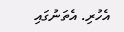އެހުރި. އެތަނުގައި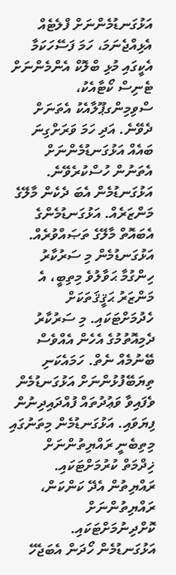އަޅުގަނޑުމެންނަށް ފްލެޓެއް އެޅިއްޖެނަމަ، ހަމަ ފަސޭހަކަމާ އެކީގައި މުޅި ބްލޮކް އެންމެންނަށް ޓެނިސް ކޯޓާއެކު، ސްވިމިންގޕޫލާއެކު އެތަނަށް ދެވޭނެ. އަދި ހަމަ ވަރަށްގިނަ ބައެއް އަޅުގަނޑުމެންނަށް އެތަނުން ހުސްކުރެވޭނެ.
އަޅުގަނޑުމެން އެބަ ދެކެން މާލޭގެ މަންޒަރެއް. އަޅުގަނޑުމެންގެ އެބައޮތް މާލޭގެ ތަޞައްވުރެއް. އަޅުގަނޑުމެން މި ސަރުކާރު ހިންގުމާ ޙަވާލުވެ މިތިބީ، އެ މަންޒަރު ޙަޤީޤަތަކަށް ހެދުމަށްޓަކައި. މި ސަރުކާރު ދެމިއޮތުމުގެ އެހެން އެއްވެސް ބޭނުމެއް ނެތް. ހަމައެކަނި ތިޔަބޭފުޅުންނަށް އަޅުގަނޑުމެން ވެފައިވާ ވަޢުދުތައް ފުއްދައިދިނުން ފިޔަވައި. އަޅުގަނޑުމެން މިތަނުގައި މިތިބެނީ ރައްޔިތުންނަށް ޚިދްމަތް ކުރުމަށްޓަކައި. ރައްޔިތުން އެދޭ ކަންކަން، ރައްޔިތުންނަށް ކޮށްދިނުމަށްޓަކައި. އަޅުގަނޑުމެން ހޯދަން އެބަޖެހޭ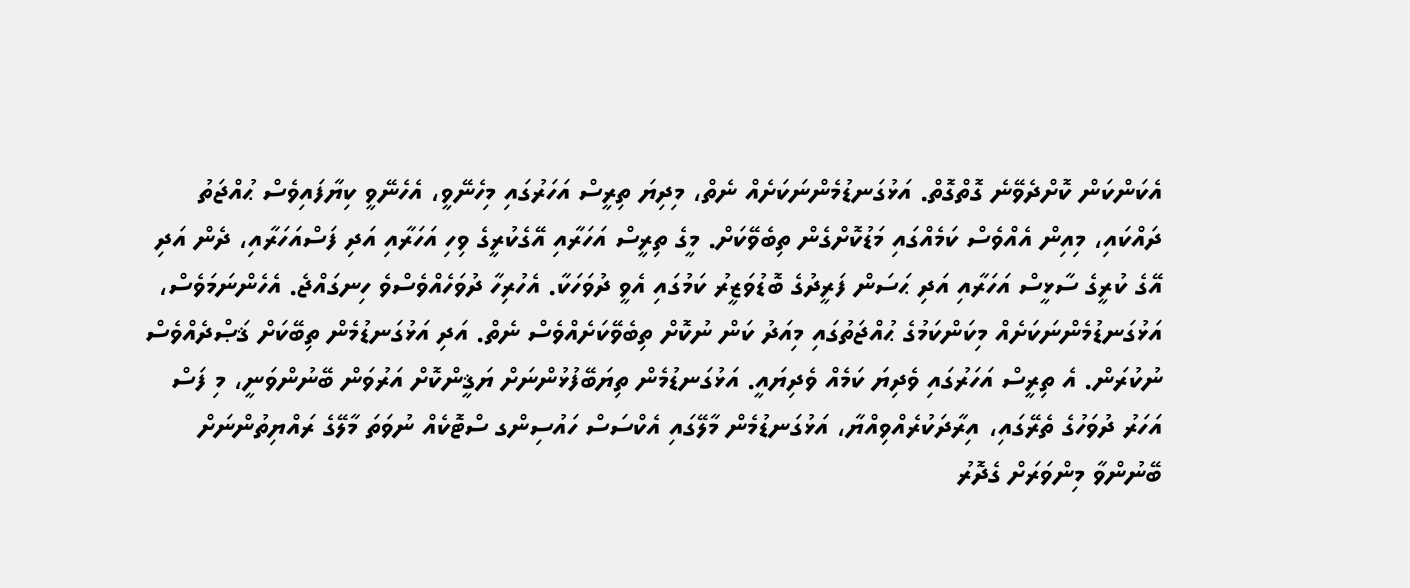އެކަންކަން ކޮށްދެވޭނެ ގޮތްގޮތް. އަޅުގަނޑުމެންނަކަށެއް ނެތް، މިދިޔަ ތިރީސް އަހަރުގައި މިހެނޭވީ، އެހެނޭވީ ކިޔާފައިވެސް ޙުއްޖަތު ދައްކައި، މިއިން އެއްވެސް ކަމެއްގައި މަޑުކޮށްގެން ތިބެވޭކަށް. މީގެ ތިރީސް އަހަރާއި އޭގެކުރީގެ ވިހި އަހަރާއި އަދި ފަސްއަހަރާއި، ދެން އަދި އޭގެ ކުރީގެ ސާޅީސް އަހަރާއި އަދި ޙަސަން ފަރީދުގެ ބޮޑުވަޒީރު ކަމުގައި އެވީ ދުވަހަކާ. އެހުރިހާ ދުވަހެއްވެސްވެ ހިނގައްޖެ. އެހެންނަމަވެސް، އަޅުގަނޑުމެންނަކަށެއް މިކަންކަމުގެ ޙުއްޖަތުގައި މިއަދު ކަން ނުކޮށް ތިބެވޭކަށެއްވެސް ނެތް. އަދި އަޅުގަނޑުމެން ތިބޭކަށް ޤަޞްދެއްވެސް ނުކުރަން. އެ ތިރީސް އަހަރުގައި ވެދިޔަ ކަމެއް ވެދިޔައީ. އަޅުގަނޑުމެން ތިޔަބޭފުޅުންނަށް ޔަޤީންކޮށް އަރުވަން ބޭނުންވަނީ، މި ފަސް އަހަރު ދުވަހުގެ ތެރޭގައި، އިރާދަކުރެއްވިއްޔާ، އަޅުގަނޑުމެން މާލޭގައި އެކްސަސް ހައުސިންގ ސްޓޮކެއް ނުވަތަ މާލޭގެ ރައްޔިތުންނަށް ބޭނުންވާ މިންވަރަށް ގެދޮރު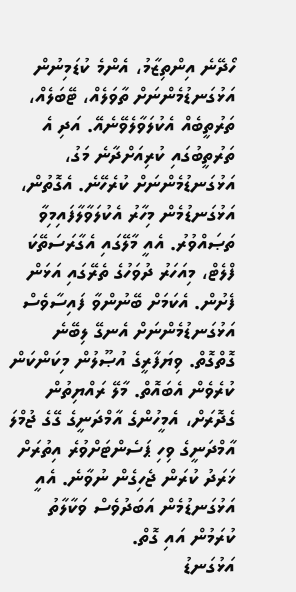ހޯދޭނެ އިންތިޒާމު، އެންމެ ކުޑަމިނުން އަޅުގަނޑުމެންނަށް ތާވަލެއް، ޓޭބަލެއް، ތަރުތީބެއް އެކުލަވާލެވޭނެއޭ. އަދި އެ ތަރުތީބުގައި ކުރިއަށްދާނެ މަގު، އަޅުގަނޑުމެންނަށް ކުރެހޭނެ. އެގޮތުން، އަޅުގަނޑުމެން މިހާރު އެކުލަވާލާފައިމިވާ ތަޞައްވުރު. އެއީ މާލޭގައި އެގާރަސަތޭކަ ފްލެޓް، މިއަހަރު ދުވަހުގެ ތެރޭގައި އަޅަން ފެށުން. އެކަމަށް ބޭނުންވާ ފައިސާވެސް އަޅުގަނޑުމެންނަށް އެނގޭ ލިބޭނެ ގޮތްގޮތް. ވިޔަފާރީގެ އުޞޫލުން މިކަންކަން ކުރެވެން އެބައޮތް. މާލޭ ރައްޔިތުން ގެދޮރަށް، އެމީހުންގެ އާމްދަނީގެ ގޭގެ ޖުމްލަ އާމްދަނީގެ ވިހި ޕަސެންޓަށްވުރެ އިތުރަށް ޚަރަދު ކުރަން ޖެހިގެން ނުވާނެ. އެއީ އަޅުގަނޑުމެން އަބަދުވެސް ވަކާލާތު ކުރަމުން އައި ގޮތް.
އަޅުގަނޑު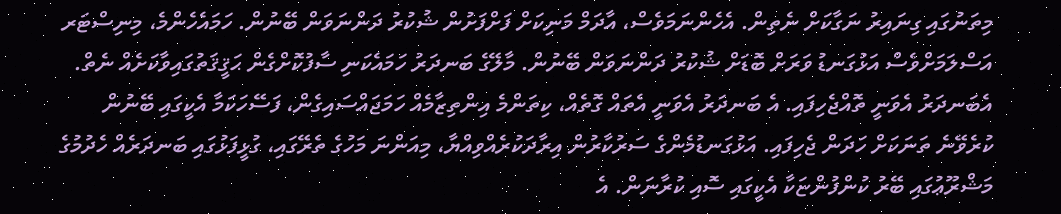މިތަނުގައި ގިނައިރު ނަގާކަށް ނެތިން. އެހެންނަމަވެސް، އާދަމް މަނިކަށް ފަށްފަށުން ޝުކުރު ދަންނަވަން ބޭނުން. ހަމައެހެންމެ، މިނިސްޓަރ އަސްލަމަށްވެސް އަޅުގަނޑު ވަރަށް ބޮޑަށް ޝުކުރު ދަންނަވަން ބޭނުން. މާލޭގެ ބަނދަރު ހަމައެކަނި ސާފުކޮށްގެން ޙަޤީޤަތުގައިވާކަށެއް ނެތް. އެބަނދަރު އެވަނީ ތޮއްޖެހިފައި. އެ ބަނދަރު އެވަނީ އެތައް ގޮތެއް، ކިތަންމެ އިންތިޒާމެއް ހަމަޖައްސައިގެން، ފަސޭހަކަމާ އެކީގައި ބޭނުން ކުރެވޭނެ ތަނަކަށް ހަދަން ޖެހިފައި. އަޅުގަނޑުމެންގެ ސަރުކާރުން އިރާދަކުރެއްވިއްޔާ، މިއަންނަ މަހުގެ ތެރޭގައި، ގުޅީފަޅުގައި ބަނދަރެއް ހެދުމުގެ މަޝްރޫޢުގައި ބޭރު ކުންފުންޏަކާ އެކީގައި ސޮއި ކުރާނަން. އެ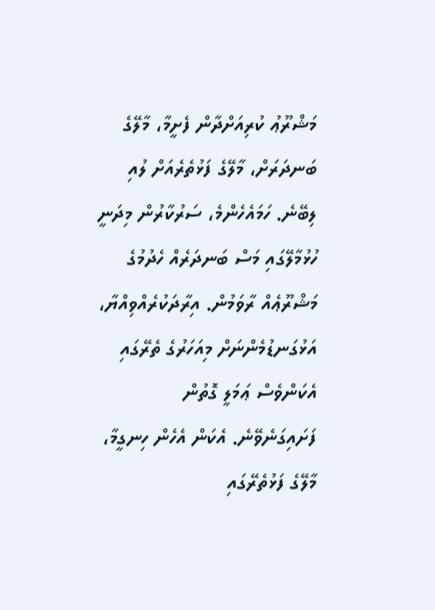މަޝްރޫޢު ކުރިއަށްދާން ފެށީމާ، މާލޭގެ ބަނދަރަށް، މާލޭގެ ފަޅުތެރެއަށް ލުއި ލިބޭނެ. ހަމައެހެންމެ، ސަރުކާރުން މިދަނީ ހުޅުމާލޭގައި މަސް ބަނދަރެއް ހެދުމުގެ މަޝްރޫޢެއް ރާވަމުން. އިރާދަކުރެއްވިއްޔާ، އަޅުގަނޑުމެންނަށް މިއަހަރުގެ ތެރޭގައި އެކަންވެސް ޢަމަލީ ގޮތުން ފަށައިގަނެވޭނެ. އެކަން އެހެން ހިނގީމާ، މާލޭގެ ފަޅުތެރޭގައި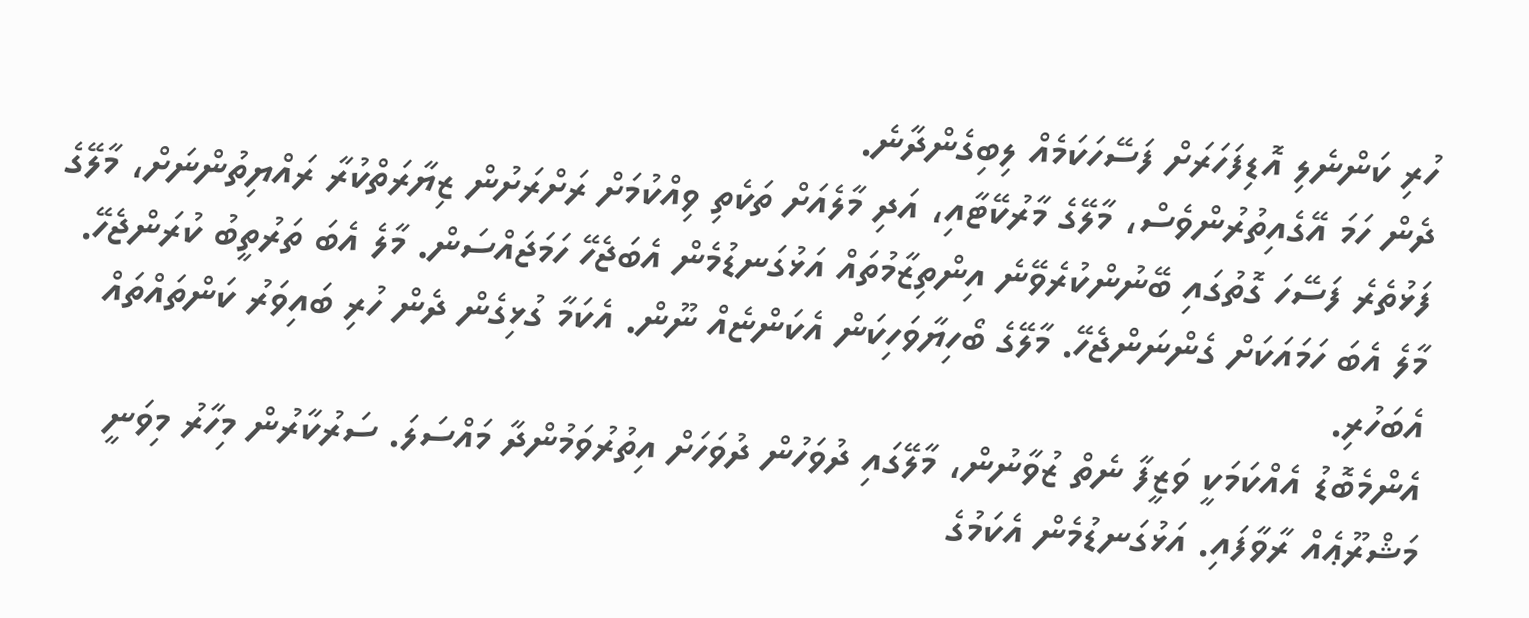ހުރި ކަންނެލި އޮޑިފަހަރަށް ފަސޭހަކަމެއް ލިބިގެންދާނެ.
ދެން ހަމަ އޭގެއިތުރުންވެސް، މާލޭގެ މާރުކޭޓާއި، އަދި މާލެއަށް ތަކެތި ވިއްކުމަށް ރަށްރަށުން ޒިޔާރަތްކުރާ ރައްޔިތުންނަށް، މާލޭގެ ފަޅުތެރެ ފަސޭހަ ގޮތުގައި ބޭނުންކުރެވޭނެ އިންތިޒާމުތައް އަޅުގަނޑުމެން އެބަޖެހޭ ހަމަޖައްސަން. މާލެ އެބަ ތަރުތީބު ކުރަންޖެހޭ. މާލެ އެބަ ހަމައަކަށް ގެންނަންޖެހޭ. މާލޭގެ ބޯހިޔާވަހިކަން އެކަންޏެއް ނޫން. އެކަމާ ގުޅިގެން ދެން ހުރި ބައިވަރު ކަންތައްތައް އެބަހުރި.
އެންމެބޮޑު އެއްކަމަކީ ވަޒީފާ ނެތް ޒުވާނުން، މާލޭގައި ދުވަހުން ދުވަހަށް އިތުރުވަމުންދާ މައްސަލަ. ސަރުކާރުން މިހާރު މިވަނީ މަޝްރޫޢެއް ރާވާފައި. އަޅުގަނޑުމެން އެކަމުގެ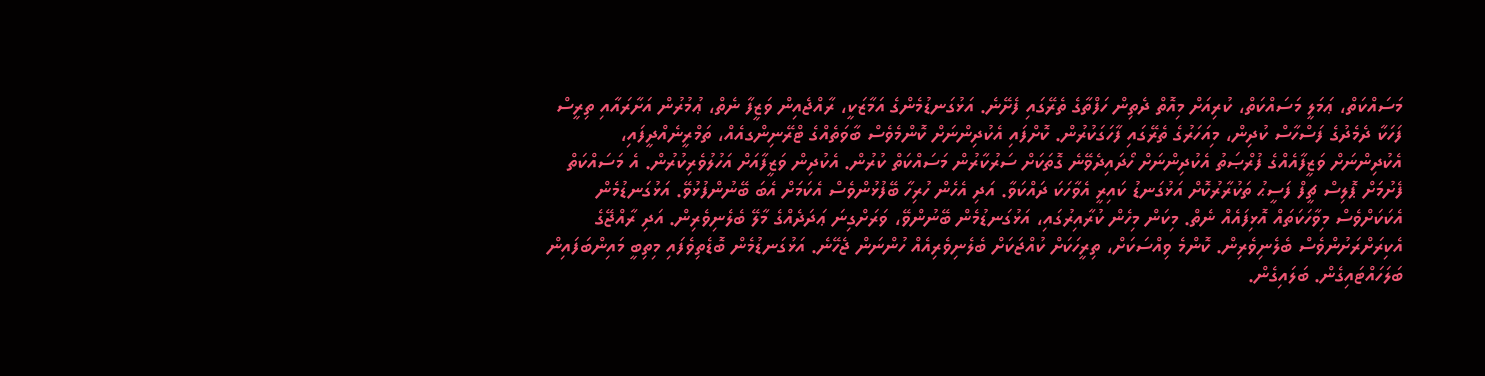މަސައްކަތް، ޢަމަލީ މަސައްކަތް، ކުރިއަށް މިއޮތް ދެތިން ހަފްތާގެ ތެރޭގައި ފެށޭނެ. އަޅުގަނޑުމެންގެ އަމާޒަކީ، ރާއްޖެއިން ވަޒީފާ ނެތް، ޢުމުރުން އަށާރައާއި ތިރީސް ފަހަކާ ދެމެދުގެ ފަސްހާސް ކުދިން، މިއަހަރުގެ ތެރޭގައި ފާހަގަކުރުން. ކޮށްފައި އެކުދިންނަށް ކޮންމެވެސް ބާވަތެއްގެ ޓްރޭނިންގއެއް، ތަމްރީނެއްދީފައި، އެކުދިންނަށް ވަޒީފާއެއްގެ ފުރްޞަތު އެކުދިންނަށް ހޯދައިދެވޭނެ ގޮތަކަށް ސަރުކާރުން މަސައްކަތް ކުރުން. އެކުދިން ވަޒީފާއަށް އަހުލުވެރިކުރުން. އެ މަސައްކަތް ފެށުމަށް ޕޮލިސް ޗީފް ފަސީޙު ތަކުރާރުކޮށް އަޅުގަނޑު ކައިރީ އެވާހަކަ ދައްކަވާ. އަދި އެހެން ހުރިހާ ބޭފުޅުންވެސް އެކަމަށް އެބަ ބޭނުންފުޅުވޭ. އަޅުގަނޑުމެން އެކަކަށްވެސް މިވާހަކަތައް އޮޅިފައެއް ނެތް. މިކަން މިހެން ކުރާއިރުގައި، އަޅުގަނޑުމެން ބޭނުންވޭ، ވަރަށްގިނަ ޢަދަދެއްގެ މާލޭ ބެލެނިވެރިން. އަދި ރާއްޖޭގެ އެކިރަށްރަށުންވެސް ބެލެނިވެރިން. ކޮންމެ ވިއްސަކަށް، ތިރީހަކަށް ކުއްޖަކަށް ބެލެނިވެރިއެއް ހުންނަން ޖެހޭނެ. އަޅުގަނޑުމެން ބޮޑެތިވެފައި މިތިބީ މައިންބަފައިން ބަލަހައްޓައިގެން. ބަލައިގެން.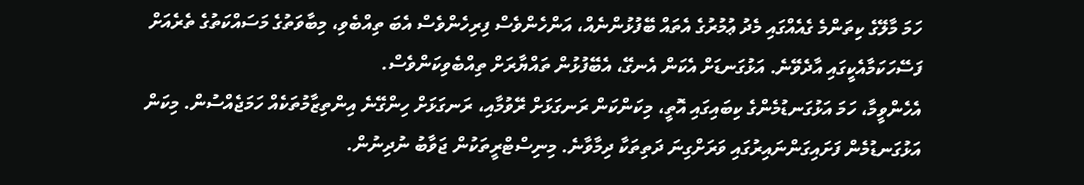ހަމަ މާލޭގެ ކިތަންމެ ގެއެއްގައި މެދު ޢުމުރުގެ އެތައް ބޭފުޅުންނެއް، އަންހެންވެސް ފިރިހެންވެސް އެބަ ތިއްބެވި، މިބާވަތުގެ މަސައްކަތުގެ ތެރެއަށް ފަސޭހަކަމާއެކީގައި އާދެވޭނެ. އަޅުގަނޑަށް އެކަން އެނގޭ، އެބޭފުޅުން ތައްޔާރަށް ތިއްބެވިކަންވެސް.
އެހެންވީމާ، ހަމަ އަޅުގަނޑުމެންގެ ކިބައިގައި އޮތީ، މިކަންކަން ރަނގަޅަށް ރޭވުމާއި، ރަނގަޅަށް ހިންގޭނެ އިންތިޒާމުތަކެއް ހަމަޖެއްސުން. މިކަން އަޅުގަނޑުމެން ފަށައިގަންނައިރުގައި ވަރަށްގިނަ ދަތިތަކާ ދިމާވާނެ. މިނިސްޓްރީތަކުން ޖަވާބު ނުދިނުން.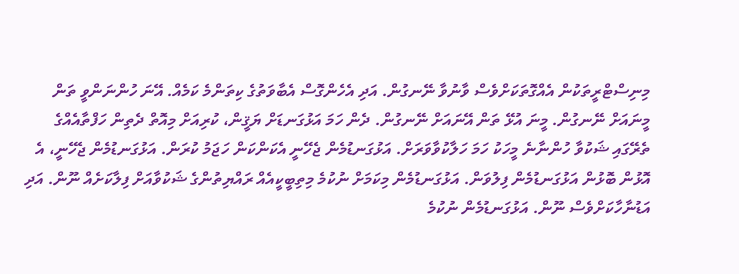މިނިސްޓްރީތަކުން އެއްގޮތަކަށްވެސް ވާނުވާ ނޭނގުން. އަދި އެހެންގޮސް އެބާވަތުގެ ކިތަންމެ ކަމެއް. އޭނަ ހުންނަންވީ ތަން މީނައަށް ނޭނގުން. މީނަ އުޅޭ ތަން އޭނައަށް ނޭނގުން. ދެން ހަމަ އަޅުގަނޑަށް ޔަޤީން، ކުރިއަށް މިއޮތް ދެތިން ހަފްތާއެއްގެ ތެރޭގައި ޝަކުވާ ހުންނާނެ މީހަކު ހަމަ ހަލާކުވާވަރަށް. އަޅުގަނޑުމެން ޖެހޭނީ އެކަންކަން ހަޖަމު ކުރަން. އަޅުގަނޑުމެން ޖެހޭނީ، އެ އޮޅުން ބޮޅުން އަޅުގަނޑުމެން ފިލުވަން. އަޅުގަނޑުމެން މިކަމަށް ނުކުމެ މިތިބީކީއެއް ރައްޔިތުންގެ ޝަކުވާއަށް ފިލާކަށެއް ނޫން. އަދި އަޑުނާހާކަށްވެސް ނޫން. އަޅުގަނޑުމެން ނުކުމެ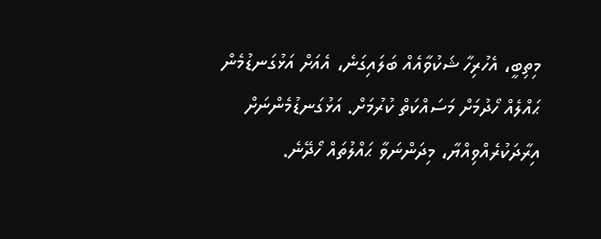މިތިބީ، އެހުރިހާ ޝަކުވާއެއް ބަލައިގަނެ، އެއަށް އަޅުގަނޑުމެން ޙައްލެއް ހޯދުމަށް މަސައްކަތް ކުރުމަށް. އަޅުގަނޑުމެންނަށް އިރާދަކުރެއްވިއްޔާ، މިދަންނަވާ ޙައްލުތައް ހޯދޭނެ.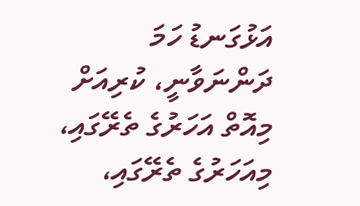އަޅުގަނޑު ހަމަ ދަންނަވާނީ، ކުރިއަށް މިއޮތް އަހަރުގެ ތެރޭގައި، މިއަހަރުގެ ތެރޭގައި،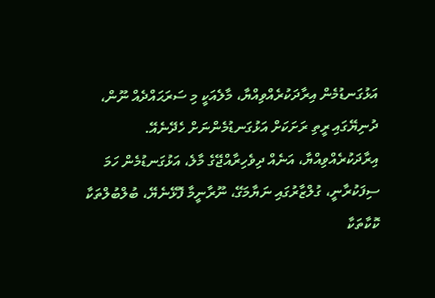އަޅުގަނޑުމެން އިރާދަކުރެއްވިއްޔާ، މާލެއަކީ މި ސަރަޙައްދެއް ނޫން، ދުނިޔޭގައި ރީތި ރަށަކަށް އަޅުގަނޑުމެންނަށް ހެދޭނެއޭ. އިރާދަކުރެއްވިއްޔާ، އަނެއް ދިވެހިރާއްޖޭގެ މާލެ، އަޅުގަނޑުމެން ހަމަ ސިފަކުރާނީ، ގުލްޒާރުގައި ނަޔާމަގޭ، ނޫރާނީމާ ފޮޅޭނެޔޭ، ބުލްބުލްތަކާ ކޮކާތަކާ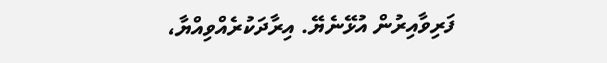ފަރިވާއިރުން އުޅޭނެޔޭ. އިރާދަކުރެއްވިއްޔާ،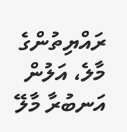ރައްޔިތުންގެ މާލެ، އަލުން އަނބުރާ މާލޭ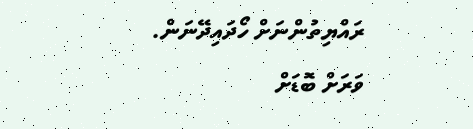ރައްޔިތުންނަށް ހޯދައިދޭނަން.
ވަރަށް ބޮޑަށް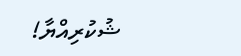ޝުކުރިއްޔާ!